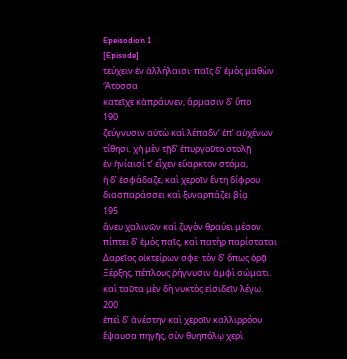Epeisodion 1
[Episode]
τεύχειν ἐν ἀλλήλαισι· παῖς δʼ ἐμὸς μαθὼν
Ἄτοσσα
κατεῖχε κἀπράυνεν, ἅρμασιν δʼ ὕπο
190
ζεύγνυσιν αὐτὼ καὶ λέπαδνʼ ἐπʼ αὐχένων
τίθησι. χἠ μὲν τῇδʼ ἐπυργοῦτο στολῇ
ἐν ἡνίαισί τʼ εἶχεν εὔαρκτον στόμα,
ἡ δʼ ἐσφάδαζε, καὶ χεροῖν ἔντη δίφρου
διασπαράσσει καὶ ξυναρπάζει βίᾳ
195
ἄνευ χαλινῶν καὶ ζυγὸν θραύει μέσον.
πίπτει δʼ ἐμὸς παῖς, καὶ πατὴρ παρίσταται
Δαρεῖος οἰκτείρων σφε· τὸν δʼ ὅπως ὁρᾷ
Ξέρξης, πέπλους ῥήγνυσιν ἀμφὶ σώματι.
καὶ ταῦτα μὲν δὴ νυκτὸς εἰσιδεῖν λέγω.
200
ἐπεὶ δʼ ἀνέστην καὶ χεροῖν καλλιρρόου
ἔψαυσα πηγῆς, σὺν θυηπόλῳ χερὶ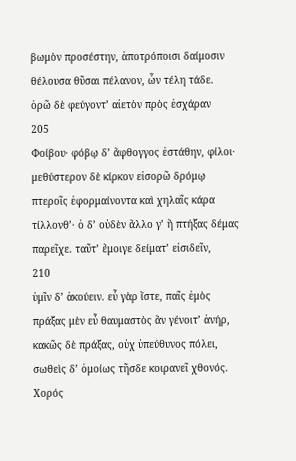βωμὸν προσέστην, ἀποτρόποισι δαίμοσιν
θέλουσα θῦσαι πέλανον, ὧν τέλη τάδε.
ὁρῶ δὲ φεύγοντʼ αἰετὸν πρὸς ἐσχάραν
205
Φοίβου· φόβῳ δʼ ἄφθογγος ἐστάθην, φίλοι·
μεθύστερον δὲ κίρκον εἰσορῶ δρόμῳ
πτεροῖς ἐφορμαίνοντα καὶ χηλαῖς κάρα
τίλλονθʼ· ὁ δʼ οὐδὲν ἄλλο γʼ ἢ πτήξας δέμας
παρεῖχε. ταῦτʼ ἔμοιγε δείματʼ εἰσιδεῖν,
210
ὑμῖν δʼ ἀκούειν. εὖ γὰρ ἴστε, παῖς ἐμὸς
πράξας μὲν εὖ θαυμαστὸς ἂν γένοιτʼ ἀνήρ,
κακῶς δὲ πράξας, οὐχ ὑπεύθυνος πόλει,
σωθεὶς δʼ ὁμοίως τῆσδε κοιρανεῖ χθονός.
Χορός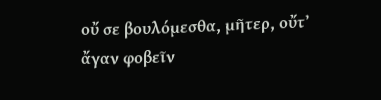οὔ σε βουλόμεσθα, μῆτερ, οὔτʼ ἄγαν φοβεῖν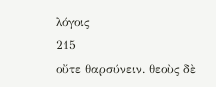λόγοις
215
οὔτε θαρσύνειν. θεοὺς δὲ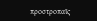προστροπαῖς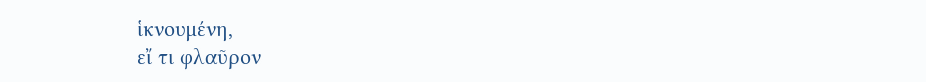ἱκνουμένη,
εἴ τι φλαῦρον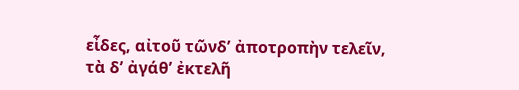εἶδες, αἰτοῦ τῶνδʼ ἀποτροπὴν τελεῖν,
τὰ δʼ ἀγάθʼ ἐκτελῆ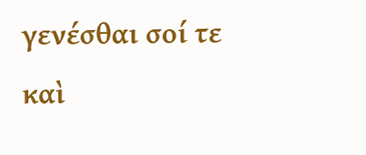γενέσθαι σοί τε καὶ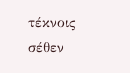τέκνοις σέθεν